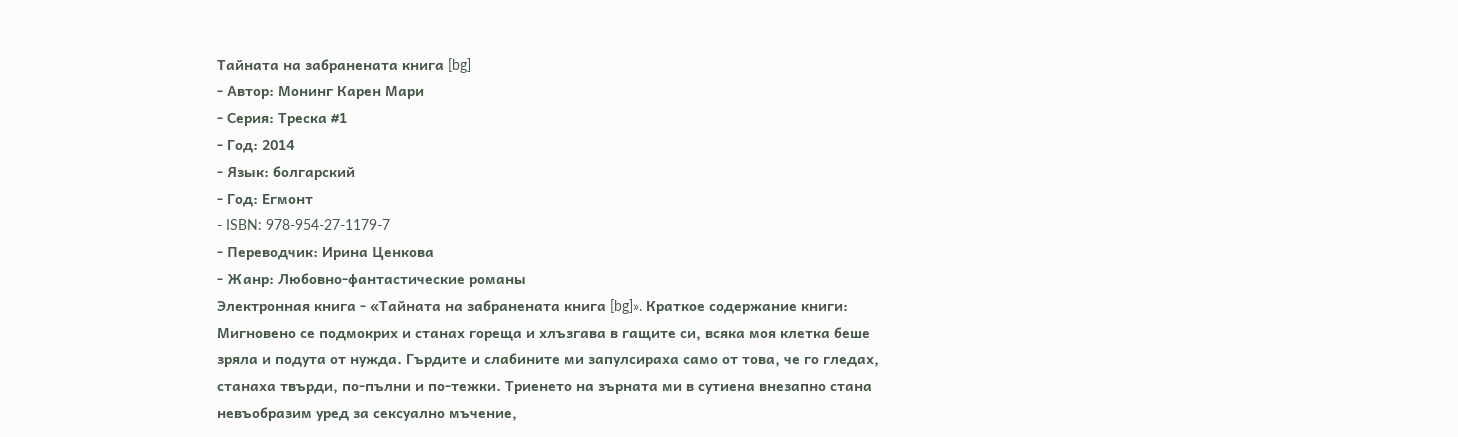Тайната на забранената книга [bg]
- Автор: Монинг Карен Мари
- Серия: Треска #1
- Год: 2014
- Язык: болгарский
- Год: Егмонт
- ISBN: 978-954-27-1179-7
- Переводчик: Ирина Ценкова
- Жанр: Любовно-фантастические романы
Электронная книга - «Тайната на забранената книга [bg]». Краткое содержание книги:
Мигновено се подмокрих и станах гореща и хлъзгава в гащите си, всяка моя клетка беше зряла и подута от нужда. Гърдите и слабините ми запулсираха само от това, че го гледах, станаха твърди, по-пълни и по-тежки. Триенето на зърната ми в сутиена внезапно стана невъобразим уред за сексуално мъчение,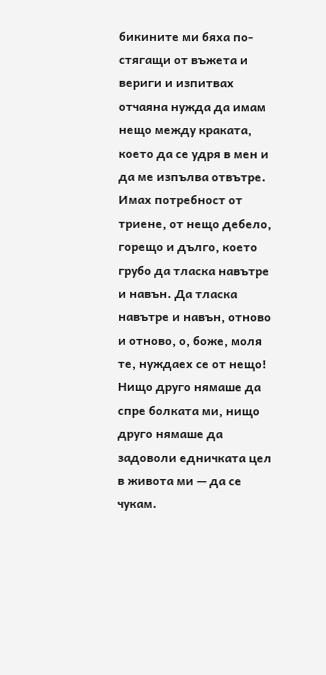бикините ми бяха по-стягащи от въжета и вериги и изпитвах отчаяна нужда да имам нещо между краката, което да се удря в мен и да ме изпълва отвътре. Имах потребност от триене, от нещо дебело, горещо и дълго, което грубо да тласка навътре и навън. Да тласка навътре и навън, отново и отново, о, боже, моля те, нуждаех се от нещо! Нищо друго нямаше да спре болката ми, нищо друго нямаше да задоволи едничката цел в живота ми — да се чукам.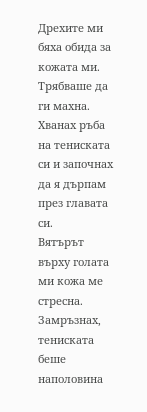Дрехите ми бяха обида за кожата ми. Трябваше да ги махна. Хванах ръба на тениската си и започнах да я дърпам през главата си.
Вятърът върху голата ми кожа ме стресна. Замръзнах, тениската беше наполовина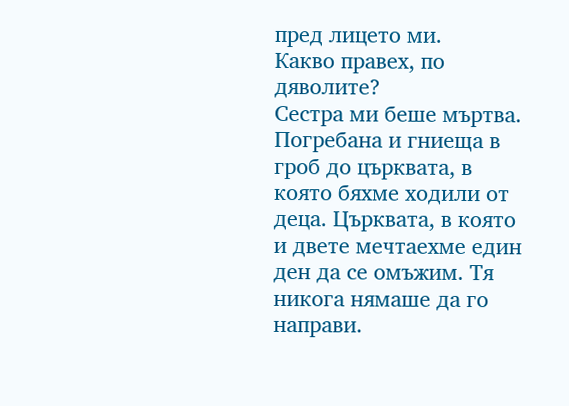пред лицето ми.
Какво правех, по дяволите?
Сестра ми беше мъртва. Погребана и гниеща в гроб до църквата, в която бяхме ходили от деца. Църквата, в която и двете мечтаехме един ден да се омъжим. Тя никога нямаше да го направи.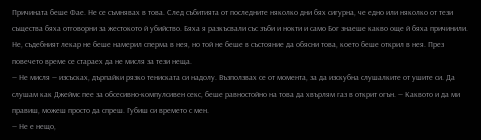Причината беше Фае. Не се съмнявах в това. След събитията от последните няколко дни бях сигурна, че едно или няколко от тези същества бяха отговорни за жестокото й убийство. Бяха я разкъсвали със зъби и нокти и само Бог знаеше какво още й бяха причинили. Не, съдебният лекар не беше намерил сперма в нея, но той не беше в състояние да обясни това, което беше открил в нея. През повечето време се стараех да не мисля за тези неща.
— Не мисля — изсъсках, дърпайки рязко тениската си надолу. Възползвах се от момента, за да изскубна слушалките от ушите си. Да слушам как Джеймс пее за обсесивно-компулсивен секс, беше равностойно на това да хвърлям газ в открит огън. — Каквото и да ми правиш, можеш просто да спреш. Губиш си времето с мен.
— Не е нещо,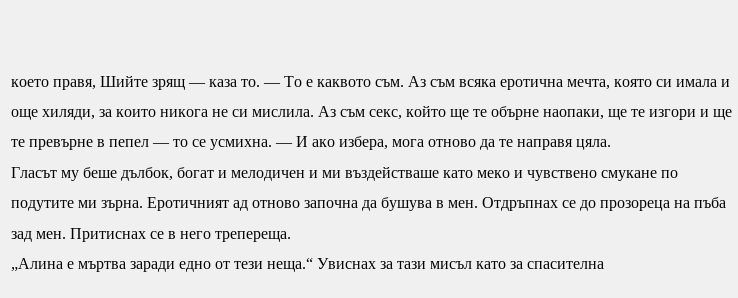което правя, Шийте зрящ — каза то. — То е каквото съм. Аз съм всяка еротична мечта, която си имала и още хиляди, за които никога не си мислила. Аз съм секс, който ще те обърне наопаки, ще те изгори и ще те превърне в пепел — то се усмихна. — И ако избера, мога отново да те направя цяла.
Гласът му беше дълбок, богат и мелодичен и ми въздействаше като меко и чувствено смукане по подутите ми зърна. Еротичният ад отново започна да бушува в мен. Отдръпнах се до прозореца на пъба зад мен. Притиснах се в него трепереща.
„Алина е мъртва заради едно от тези неща.“ Увиснах за тази мисъл като за спасителна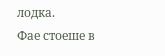лодка.
Фае стоеше в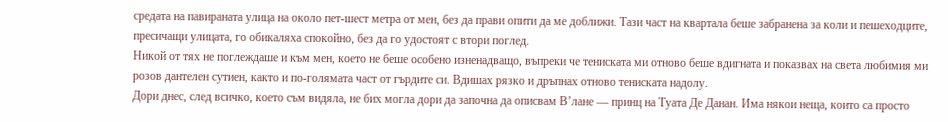средата на павираната улица на около пет-шест метра от мен, без да прави опити да ме доближи. Тази част на квартала беше забранена за коли и пешеходците, пресичащи улицата, го обикаляха спокойно, без да го удостоят с втори поглед.
Никой от тях не поглеждаше и към мен, което не беше особено изненадващо, въпреки че тениската ми отново беше вдигната и показвах на света любимия ми розов дантелен сутиен, както и по-голямата част от гърдите си. Вдишах рязко и дръпнах отново тениската надолу.
Дори днес, след всичко, което съм видяла, не бих могла дори да започна да описвам В’лане — принц на Туата Де Данан. Има някои неща, които са просто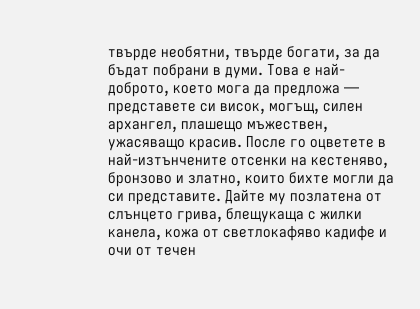твърде необятни, твърде богати, за да бъдат побрани в думи. Това е най-доброто, което мога да предложа — представете си висок, могъщ, силен архангел, плашещо мъжествен, ужасяващо красив. После го оцветете в най-изтънчените отсенки на кестеняво, бронзово и златно, които бихте могли да си представите. Дайте му позлатена от слънцето грива, блещукаща с жилки канела, кожа от светлокафяво кадифе и очи от течен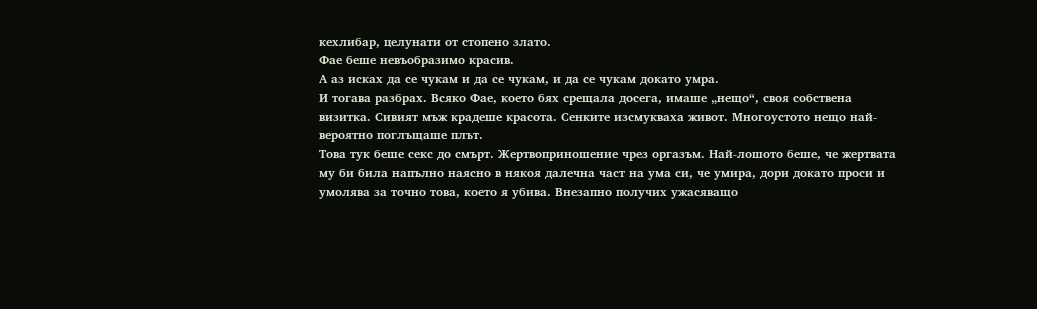кехлибар, целунати от стопено злато.
Фае беше невъобразимо красив.
А аз исках да се чукам и да се чукам, и да се чукам докато умра.
И тогава разбрах. Всяко Фае, което бях срещала досега, имаше „нещо“, своя собствена визитка. Сивият мъж крадеше красота. Сенките изсмукваха живот. Многоустото нещо най-вероятно поглъщаше плът.
Това тук беше секс до смърт. Жертвоприношение чрез оргазъм. Най-лошото беше, че жертвата му би била напълно наясно в някоя далечна част на ума си, че умира, дори докато проси и умолява за точно това, което я убива. Внезапно получих ужасяващо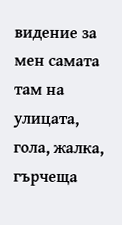видение за мен самата там на улицата, гола, жалка, гърчеща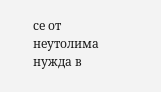се от неутолима нужда в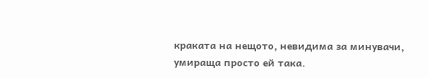краката на нещото, невидима за минувачи, умираща просто ей така.